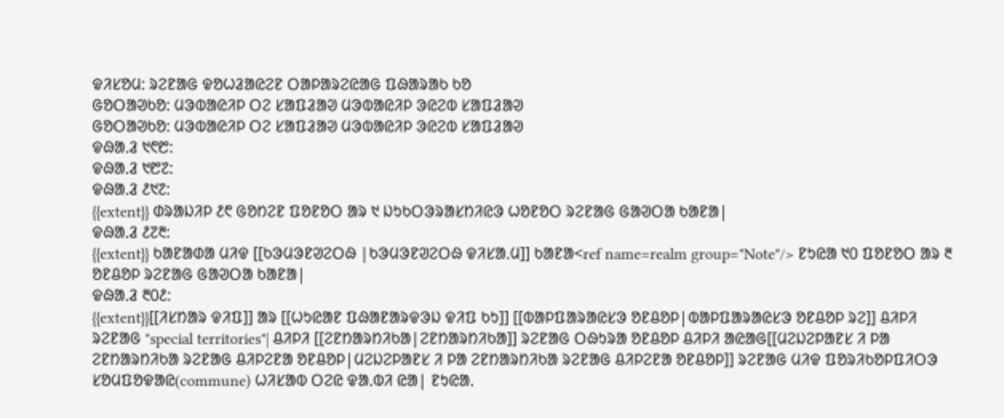ᱫᱤᱥᱚᱢ: ᱨᱮᱱᱟᱜ ᱫᱚᱦᱲᱟᱭᱮᱱ ᱛᱟᱞᱟᱨᱮᱭᱟᱜ ᱯᱷᱟᱨᱟᱠ ᱠᱚ
ᱜᱚᱛᱟᱣᱠᱚ: ᱢᱳᱵᱟᱭᱤᱞ ᱛᱮ ᱥᱟᱯᱲᱟᱣ ᱢᱳᱵᱟᱭᱤᱞ ᱳᱭᱮᱵ ᱥᱟᱯᱲᱟᱣ
ᱜᱚᱛᱟᱣᱠᱚ: ᱢᱳᱵᱟᱭᱤᱞ ᱛᱮ ᱥᱟᱯᱲᱟᱣ ᱢᱳᱵᱟᱭᱤᱞ ᱳᱭᱮᱵ ᱥᱟᱯᱲᱟᱣ
ᱫᱷᱟᱹᱲ ᱑᱖᱘:
ᱫᱷᱟᱹᱲ ᱑᱘᱗:
ᱫᱷᱟᱹᱲ ᱒᱑᱗:
{{extent}} ᱰᱨᱟᱡᱤᱞ ᱒᱖ ᱜᱚᱴᱮᱱ ᱯᱚᱱᱚᱛ ᱟᱨ ᱑ ᱡᱩᱠᱛᱳᱨᱟᱥᱴᱤᱭᱳ ᱦᱚᱱᱚᱛ ᱨᱮᱱᱟᱜ ᱜᱟᱣᱛᱟ ᱠᱟᱱᱟ|
ᱫᱷᱟᱹᱲ ᱒᱗᱓:
{{extent}} ᱠᱟᱱᱟᱰᱟ ᱢᱤᱫ [[ᱠᱳᱢᱳᱱᱣᱮᱛᱷ |ᱠᱳᱢᱳᱱᱣᱮᱛᱷ ᱫᱤᱥᱟᱹᱢ]] ᱠᱟᱱᱟ<ref name=realm group="Note"/> ᱱᱩᱭᱟ ᱑᱐ ᱯᱚᱱᱚᱛ ᱟᱨ ᱓ ᱚᱱᱪᱚᱞ ᱨᱮᱱᱟᱜ ᱜᱟᱣᱛᱟ ᱠᱟᱱᱟ|
ᱫᱷᱟᱹᱲ ᱓᱐᱒:
{{extent}}[[ᱤᱥᱴᱟᱨ ᱫᱤᱯ]] ᱟᱨ [[ᱦᱩᱭᱟᱱ ᱯᱷᱟᱱᱟᱨᱫᱳᱡ ᱫᱤᱯ ᱠᱩ]] [[ᱵᱟᱞᱯᱟᱨᱟᱭᱥᱳ ᱚᱱᱪᱚᱞ|ᱵᱟᱞᱯᱟᱨᱟᱭᱥᱳ ᱚᱱᱪᱚᱞ ᱨᱮ]] ᱪᱤᱞᱤ ᱨᱮᱱᱟᱜ "special territories"| ᱪᱤᱞᱤ [[ᱮᱱᱴᱟᱨᱴᱤᱠᱟ|ᱮᱱᱴᱟᱨᱴᱤᱠᱟ]] ᱨᱮᱱᱟᱜ ᱛᱷᱩᱨᱟ ᱚᱱᱪᱚᱞ ᱪᱤᱞᱤ ᱟᱭᱟᱜ[[ᱢᱮᱡᱮᱞᱟᱱᱥ ᱤ ᱞᱟ ᱮᱱᱴᱟᱨᱴᱤᱠᱟ ᱨᱮᱱᱟᱜ ᱪᱤᱞᱮᱱᱟ ᱚᱱᱪᱚᱞ|ᱢᱮᱡᱮᱞᱟᱱᱥ ᱤ ᱞᱟ ᱮᱱᱴᱟᱨᱴᱤᱠᱟ ᱨᱮᱱᱟᱜ ᱪᱤᱞᱮᱱᱟ ᱚᱱᱪᱚᱞ]] ᱨᱮᱱᱟᱜ ᱢᱤᱫ ᱯᱚᱨᱤᱠᱚᱞᱯᱤᱛᱳ ᱥᱚᱢᱯᱚᱫᱟᱭ(commune) ᱦᱤᱥᱟᱵ ᱛᱮᱭ ᱫᱟᱹᱵᱤ ᱭᱟ| ᱱᱩᱭᱟᱹ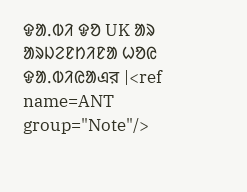ᱫᱟᱹᱵᱤ ᱫᱚ UK ᱟᱨ ᱟᱨᱡᱮᱱᱴᱤᱱᱟ ᱦᱚᱭ ᱫᱟᱹᱵᱤᱭᱟএর |<ref name=ANT group="Note"/>